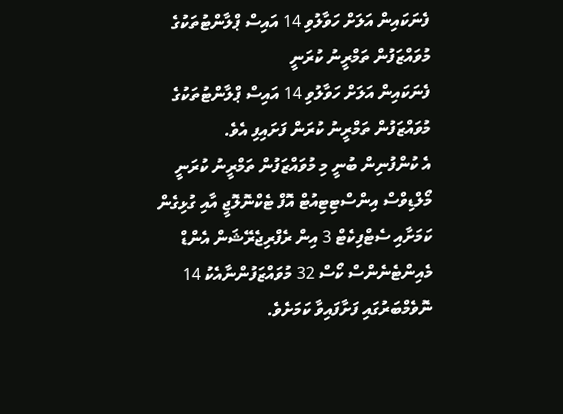ފެނަކައިން އަލަށް ހަވާލުވި 14 އައިސް ޕްލާންޓުތަކުގެ މުވައްޒަފުން ތަމްރީނު ކުރަނީ
ފެނަކައިން އަލަށް ހަވާލުވި 14 އައިސް ޕްލާންޓުތަކުގެ މުވައްޒަފުން ތަމްރީނު ކުރަން ފަށައިފި އެވެ.
އެ ކުންފުނިން ބުނީ މި މުވައްޒަފުން ތަމްރީނު ކުރަނީ މޯލްޑިވްސް އިންސްޓިޓިއުޓް އޮފް ޓެކްނޮލޮޖީ އާއި ގުޅިގެން ކަމަށާއި ސެޓްފިކެޓް 3 އިން ރެފްރިޖެރޭޝަން އެންޑް މެއިންޓެނެންސް ކޯސް 32 މުވައްޒަފުންނާއެކު 14 ނޮވެމްބަރުގައި ފަށާފައިވާ ކަމަށެވެ.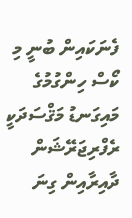ފެނަކައިން ބުނީ މި ކޯސް ހިންގުމުގެ މައިގަނޑު މަޤްސަދަކީ ރެފްރިޖަރޭޝަން ދާއިރާއިން ގިނަ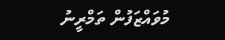މުވައްޒަފުން ތަމްރީނު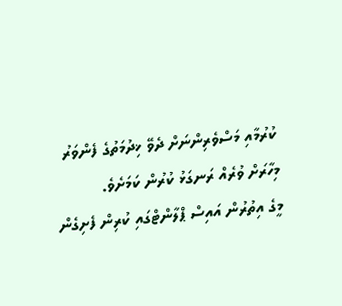ކުރުމާއި މަސްވެރިންނަށް ދެވޭ ޚިދުމަތުގެ ފެންވަރު މިހާރަށް ވުރެއް ރަނގަޅު ކުރުން ކަމަށެވެ.
މީގެ އިތުރުން އައިސް ޕްލާންޓްގައި ކުރިން ފެށިގެން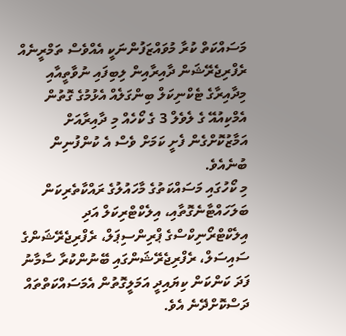މަސައްކަތް ކުރާ މުވައްޒަފުންނަކީ އެއްވެސް ތަމްރީނެއް ރެފްރިޖެރޭޝަން ދާއިރާއިން ލިބިފައި ނުވާތީއާއި މިދާއިރާގެ ޓެކްނިކަލް ބިންގަލެއް އެޅުމުގެ ގޮތުން އެމްކިއުއޭ ގެ ލެވެލް 3 ގެ ކޯހެއް މި ދާއިރާއަށް އަމާޒުކޮށްގެން ފެށީ ކަމަށް ވެސް އެ ކުންފުނިން ބުނެއެވެ.
މި ކޯހުގައި މަސައްކަތުގެ މާހައުލުގެ ރައްކާތެރިކަން ބަލަހައްޓާނެގޮތާއި، އިލެކްޓްރިކަލް އަދި އިލެކްޓްރޯނިކްސްގެ ޕްރިންސިޕަލް، ރެފްރިޖެރޭޝަންގެ ސައިސަލް، ރެފްރިޖެރޭޝަންގައި ބޭނުންކުރާ ސާމާނު ފަދަ ކަންކަން ކިޔައިދީ އަމަލީގޮތުން އެމަސައްކަތްތައް ދަސްކޮށްދޭނެ އެވެ.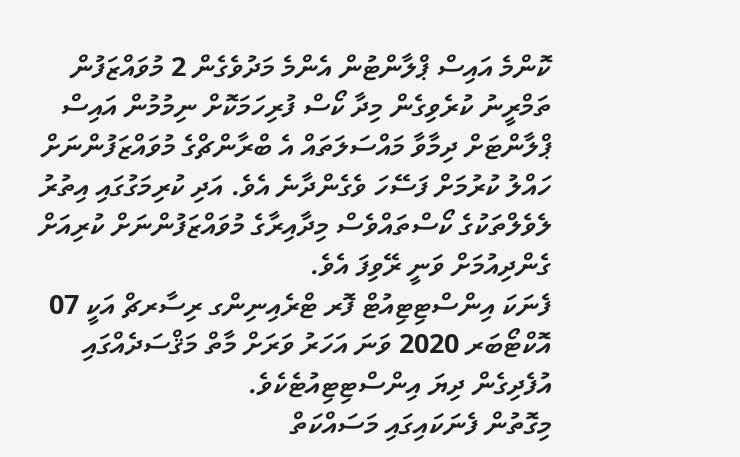ކޮންމެ އައިސް ޕްލާންޓުން އެންމެ މަދުވެގެން 2 މުވައްޒަފުން ތަމްރީނު ކުރެވިގެން މިދާ ކޯސް ފުރިހަމަކޮށް ނިމުމުން އައިސް ޕްލާންޓަށް ދިމާވާ މައްސަލަތައް އެ ބްރާންޗްގެ މުވައްޒަފުންނަށް ހައްލު ކުރުމަށް ފަސޭހަ ވެގެންދާނެ އެވެ. އަދި ކުރިމަގުގައި އިތުރު ލެވެލްތަކުގެ ކޯސްތައްވެސް މިދާއިރާގެ މުވައްޒަފުންނަށް ކުރިއަށް ގެންދިއުމަށް ވަނީ ރޭވިފަ އެވެ.
ފެނަކަ އިންސްޓިޓިއުޓް ފޮރ ޓްރެއިނިންގ ރިސާރޗް އަކީ 07 އޮކްޓޯބަރ 2020 ވަނަ އަހަރު ވަރަށް މާތް މަޤްސަދެއްގައި އުފެދިގެން ދިޔަ އިންސްޓިޓިއުޓެކެވެ.
މިގޮތުން ފެނަކައިގައި މަސައްކަތް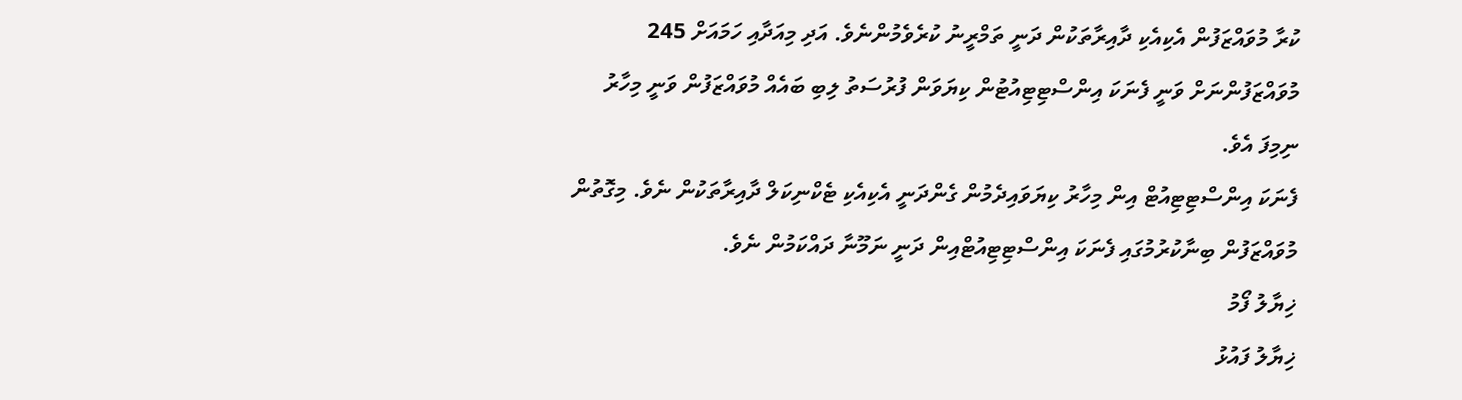ކުރާ މުވައްޒަފުން އެކިއެކި ދާއިރާތަކުން ދަނީ ތަމްރީނު ކުރެވެމުންނެވެ. އަދި މިއަދާއި ހަމައަށް 245 މުވައްޒަފުންނަށް ވަނީ ފެނަކަ އިންސްޓިޓިއުޓުން ކިޔަވަން ފުރުސަތު ލިބި ބައެއް މުވައްޒަފުން ވަނީ މިހާރު ނިމިފަ އެވެ.
ފެނަކަ އިންސްޓިޓިއުޓް އިން މިހާރު ކިޔަވައިދެމުން ގެންދަނީ އެކިއެކި ޓެކްނިކަލް ދާއިރާތަކުން ނެވެ. މިގޮތުން މުވައްޒަފުން ބިނާކުރުމުގައި ފެނަކަ އިންސްޓިޓިއުޓްއިން ދަނީ ނަމޫނާ ދައްކަމުން ނެވެ.
ޚިޔާލު ފޯމު
ޚިޔާލު ފައުޅު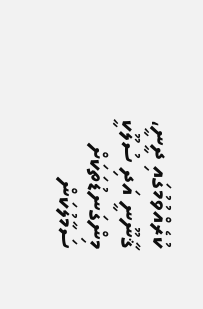ކުރެއްވުމުގައި ދީނީ، ޤާނޫނީ އަދި ސުލޫކީ މިންގަނޑުތަކަށް ސަމާލުކަން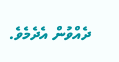ދެއްވުން އެދެމެވެ.